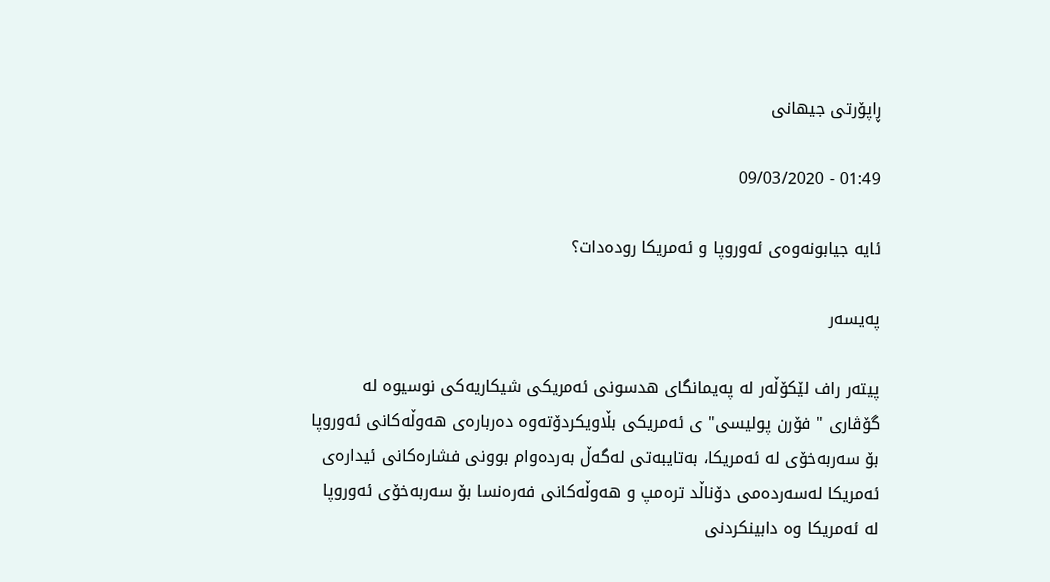ڕاپۆرتی جیهانی

01:49 - 09/03/2020

ئایه‌ جیابونه‌وه‌ی ئه‌وروپا و ئه‌مریكا روده‌دات؟‌

پەیسەر

پیته‌ر راف لێكۆڵه‌ر له‌ په‌یمانگای هدسونی ئه‌مریكی شیكاریه‌كی نوسیوه‌ له‌ گۆڤاری " فۆرن پولیسی" ی ئه‌مریكی بڵاویكردۆته‌وه‌ ده‌رباره‌ی هه‌وڵه‌كانی ئه‌وروپا بۆ سه‌ربه‌خۆی له‌ ئه‌مریكا، به‌تایبه‌تی له‌گه‌ڵ به‌رده‌وام بوونی فشاره‌كانی ئیداره‌ی ئه‌مریكا له‌سه‌رده‌می دۆناڵد تره‌مپ و هه‌وڵه‌كانی فه‌ره‌نسا بۆ سه‌ربه‌خۆی ئه‌وروپا له‌ ئه‌مریكا وه‌ دابینكردنی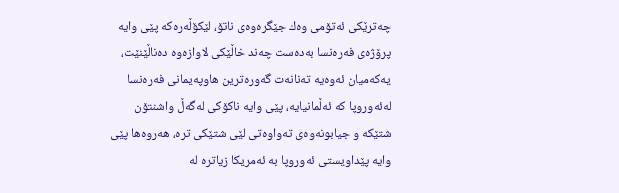چه‌ترێكی ئه‌تۆمی وه‌ك جێگره‌وه‌ی ناتۆ، لێكۆڵه‌ره‌كه‌ پێی وایه‌ پرۆژه‌ی فه‌ره‌نسا به‌ده‌ست چه‌ند خاڵێكی لاوازه‌وه‌ ده‌ناڵێنێت، یه‌كه‌میان ئه‌وه‌یه‌ ته‌نانه‌ت گه‌وره‌ترین هاوپه‌یمانی فه‌ره‌نسا له‌ئه‌وروپا كه‌ ئه‌ڵمانیایه‌، پێی وایه‌ ناكۆكی له‌گه‌ڵ واشنتۆن شتێكه‌ و جیابونه‌وه‌ی ته‌واوه‌تی لێی شتێكی تره‌، هه‌روه‌ها پێی وایه‌ پێداویستی ئه‌وروپا به‌ ئه‌مریكا زیاتره‌ له‌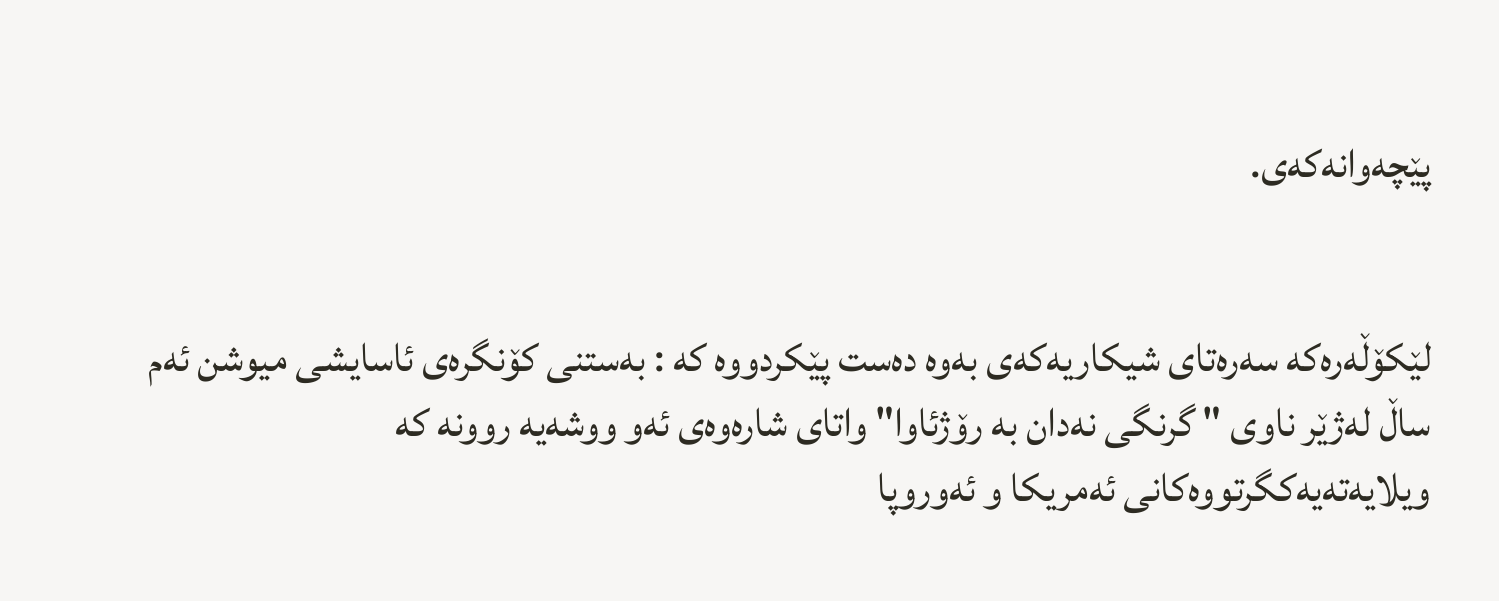پێچه‌وانه‌كه‌ی.


لێكۆڵه‌ره‌كه‌ سه‌ره‌تای شیكاریه‌كه‌ی به‌وه‌ ده‌ست پێكردووه‌ كه‌ : به‌ستنی كۆنگره‌ی ئاسایشی میوشن ئه‌م ساڵ له‌ژێر ناوی " گرنگی نه‌دان به‌ رۆژئاوا" واتای شاره‌وه‌ی ئه‌و ووشه‌یه‌ روونه‌ كه‌ ویلایه‌ته‌یه‌كگرتووه‌كانی ئه‌مریكا و ئه‌وروپا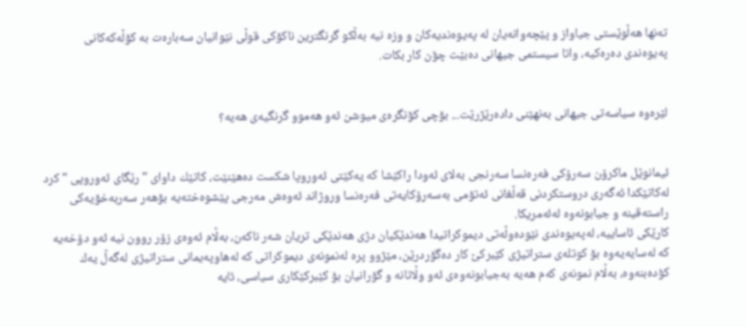ته‌نها هه‌ڵوێستی جیاواز و پێچه‌وانه‌یان له‌ په‌یوه‌ندیه‌كان و وزه‌ نیه‌ به‌ڵكو گرنگترین ناكۆكی قوڵی نێوانیان سه‌باره‌ت به‌ كۆڵه‌كه‌كانی په‌یوه‌ندی ده‌ره‌كیه‌، واتا سیستمی جیهانی ده‌بێت چۆن كار بكات.


لێره‌وه‌ سیاسه‌تی جیهانی به‌نهێنی داده‌رێژرێت... بۆچی كۆنگره‌ی میوشن ئه‌و هه‌موو گرنگیه‌ی هه‌یه‌؟


ئیمانوێل ماكرۆن سه‌رۆكی فه‌ره‌نسا سه‌رنجی به‌لای ئه‌ودا راكێشا كه‌ یه‌كێتی ئه‌وروپا شكست ده‌هێنێت، كاتێك داوای " رێگای ئه‌وروپی " كرد له‌كاتێكدا ئه‌گه‌ری دروستكردنی قه‌ڵغانی ئه‌تۆمی به‌سه‌رۆكایه‌تی فه‌ره‌نسا وروژاند ئه‌وه‌ش مه‌رجی پێشوه‌خته‌یه‌ بۆهه‌ر سه‌ربه‌خۆیه‌كی راسته‌قینه‌ و جیابونه‌وه‌ له‌ئه‌مریكا.
كارێكی ئاساییه‌، له‌په‌یوه‌ندی نێوده‌وڵه‌تی دیموكراتیدا هه‌ندێكیان دژی هه‌ندێكی تریان شه‌ر ناكه‌ن، به‌ڵام ئه‌وه‌ی زۆر روون نیه‌ ئه‌و دۆخه‌یه‌ كه‌ له‌سایه‌یه‌وه‌ بۆ كوتله‌ی ستراتیژی كێبركێ كار ده‌گۆردرێن، مێژوو پره‌ له‌نمونه‌ی دیموكراتی كه‌ له‌هاوپه‌یمانی ستراتیژی له‌گه‌ڵ یه‌ك كۆده‌بنه‌وه‌، به‌ڵام نمونه‌ی كه‌م هه‌یه‌ به‌جیابونه‌وه‌ی ئه‌و وڵاتانه‌ و گۆرانیان بۆ كێبركێكاری سیاسی، ئایه‌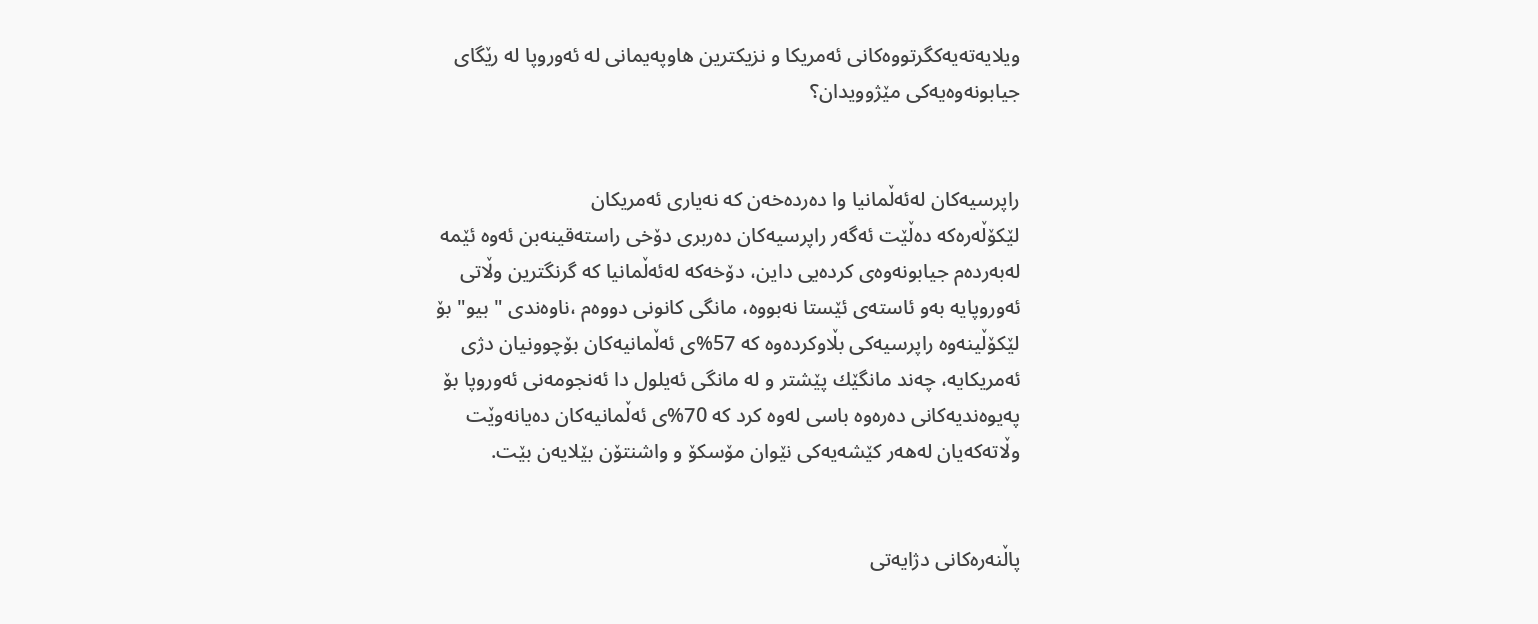ویلایه‌ته‌یه‌كگرتووه‌كانی ئه‌مریكا و نزیكترین هاوپه‌یمانی له‌ ئه‌وروپا له‌ رێگای جیابونه‌وه‌یه‌كی مێژوویدان؟


راپرسیه‌كان له‌ئه‌ڵمانیا وا ده‌رده‌خه‌ن كه‌ نه‌یاری ئه‌مریكان
لێكۆڵه‌ره‌كه‌ ده‌ڵێت ئه‌گه‌ر راپرسیه‌كان ده‌ربری دۆخی راسته‌قینه‌بن ئه‌وه‌ ئێمه‌ له‌به‌رده‌م جیابونه‌وه‌ی كرده‌یی داین، دۆخه‌كه‌ له‌ئه‌ڵمانیا كه‌ گرنگترین وڵاتی ئه‌وروپایه‌ به‌و ئاسته‌ی ئێستا نه‌بووه‌، مانگی كانونی دووه‌م ،ناوه‌ندی " بیو" بۆ لێكۆڵینه‌وه‌ راپرسیه‌كی بڵاوكرده‌وه‌ كه‌ 57%ی ئه‌ڵمانیه‌كان بۆچوونیان دژی ئه‌مریكایه‌، چه‌ند مانگێك پێشتر و له‌ مانگی ئه‌یلول دا ئه‌نجومه‌نی ئه‌وروپا بۆ په‌یوه‌ندیه‌كانی ده‌ره‌وه‌ باسی له‌وه‌ كرد كه‌ 70%ی ئه‌ڵمانیه‌كان ده‌یانه‌وێت وڵاته‌كه‌یان له‌هه‌ر كێشه‌یه‌كی نێوان مۆسكۆ و واشنتۆن بێلایه‌ن بێت.


پاڵنه‌ره‌كانی دژایه‌تی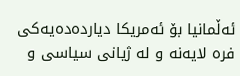ئه‌ڵمانیا بۆ ئه‌مریكا دیارده‌ده‌یه‌كی فره‌ لایه‌نه‌ و له‌ ژیانی سیاسی و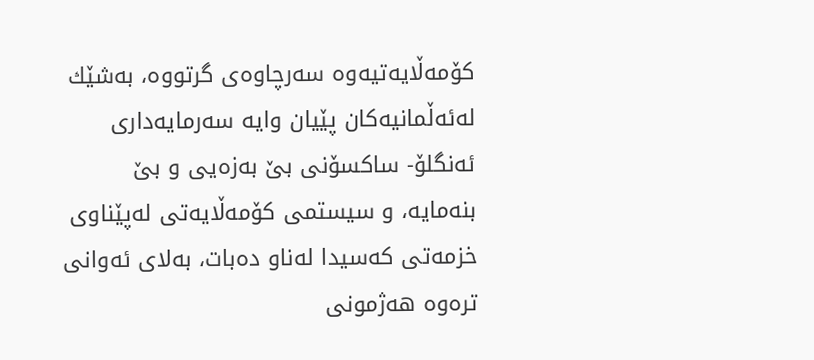كۆمه‌ڵایه‌تیه‌وه‌ سه‌رچاوه‌ی گرتووه‌، به‌شێك له‌ئه‌ڵمانیه‌كان پێیان وایه‌ سه‌رمایه‌داری ئه‌نگلۆ- ساكسۆنی بێ به‌زه‌یی و بێ بنه‌مایه‌، و سیستمی كۆمه‌ڵایه‌تی له‌پێناوی خزمه‌تی كه‌سیدا له‌ناو ده‌بات، به‌لای ئه‌وانی تره‌وه‌ هه‌ژمونی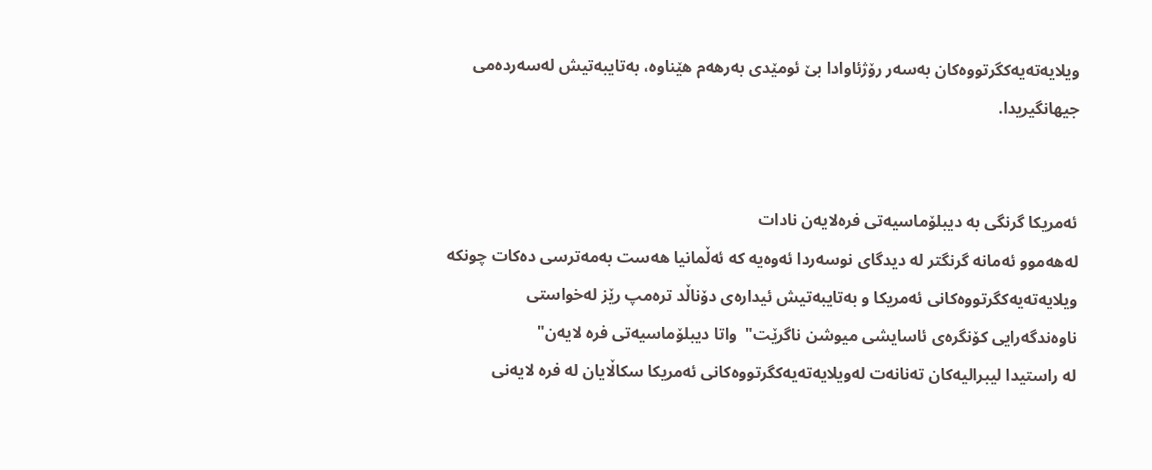ویلایه‌ته‌یه‌كگرتووه‌كان به‌سه‌ر رۆژئاوادا بێ ئومێدی به‌رهه‌م هێناوه‌، به‌تایبه‌تیش له‌سه‌رده‌می جیهانگیریدا.


ئه‌مریكا گرنگی به‌ دیبلۆماسیه‌تی فره‌لایه‌ن نادات
له‌هه‌موو ئه‌مانه‌ گرنگتر له‌ دیدگای نوسه‌ردا ئه‌وه‌یه‌ كه‌ ئه‌ڵمانیا هه‌ست به‌مه‌ترسی ده‌كات چونكه‌ ویلایه‌ته‌یه‌كگرتووه‌كانی ئه‌مریكا و به‌تایبه‌تیش ئیداره‌ی دۆناڵد تره‌مپ رێز له‌خواستی ناوه‌ندگه‌رایی كۆنگره‌ی ئاسایشی میوشن ناگرێت"  واتا دیبلۆماسیه‌تی فره‌ لایه‌ن"
له‌ راستیدا لیبرالیه‌كان ته‌نانه‌ت له‌ویلایه‌ته‌یه‌كگرتووه‌كانی ئه‌مریكا سكاڵایان له‌ فره‌ لایه‌نی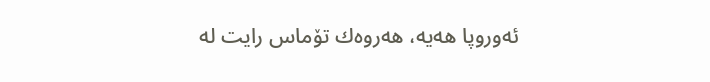ئه‌وروپا هه‌یه‌، هه‌روه‌ك تۆماس رایت له‌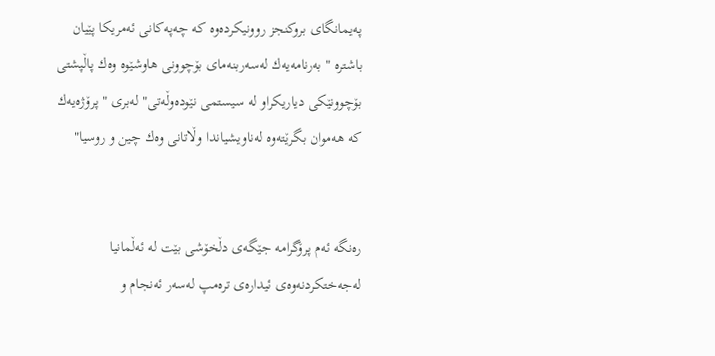په‌یمانگای بروكنجز روونیكرده‌وه‌ كه‌ چه‌په‌كانی ئه‌مریكا پێیان باشتره‌ " به‌رنامه‌یه‌ك له‌سه‌ربنه‌مای بۆچوونی هاوشێوه‌ وه‌ك پاڵپشتی بۆچوونێكی دیاریكراو له‌ سیستمی نێوده‌وڵه‌تی" له‌بری " پرۆژه‌یه‌ك كه‌ هه‌موان بگرێته‌وه‌ له‌ناویشیاندا وڵاتانی وه‌ك چین و روسیا"


ره‌نگه‌ ئه‌م پرۆگرامه‌ جێگه‌ی دڵخۆشی بێت له‌ ئه‌ڵمانیا له‌جه‌ختكردنه‌وه‌ی ئیداره‌ی تره‌مپ له‌سه‌ر ئه‌نجام و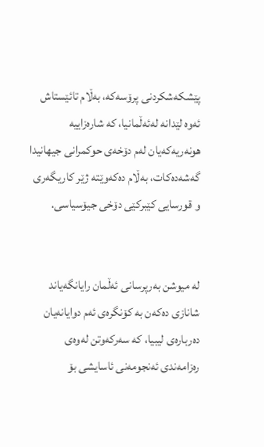پێشكه‌شكردنی پرۆسه‌كه‌، به‌ڵام تائێستاش ئه‌وه‌ لێدانه‌ له‌ئه‌ڵمانیا، كه‌ شاره‌زاییه‌ هونه‌ریه‌كه‌یان له‌م دۆخه‌ی حوكمرانی جیهانیدا گه‌شه‌ده‌كات، به‌ڵام ده‌كه‌وێته‌ ژێر كاریگه‌ری و قورسایی كێبركێی دۆخی جیۆسیاسی.


له‌ میوشن به‌رپرسانی ئه‌ڵمان رایانگه‌یاند شانازی ده‌كه‌ن به‌ كۆنگره‌ی ئه‌م دوایانه‌یان ده‌رباره‌ی لیبیا، كه‌ سه‌ركه‌وتن له‌وه‌ی ره‌زامه‌ندی ئه‌نجومه‌نی ئاسایشی بۆ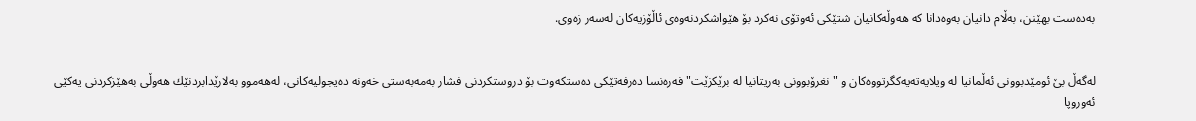به‌ده‌ست بهێنن، به‌ڵام دانیان به‌وه‌دانا كه‌ هه‌وڵه‌كانیان شتێكی ئه‌وتۆی نه‌كرد بۆ هێواشكردنه‌وه‌ی ئاڵۆزیه‌كان له‌سه‌ر زه‌وی.


له‌گه‌ڵ بێ ئومێدبوونی ئه‌ڵمانیا له‌ ویلایه‌ته‌یه‌كگرتووه‌كان و " نغرۆبوونی به‌ریتانیا له‌ برێكزێت" فه‌ره‌نسا ده‌رفه‌تێكی ده‌ستكه‌وت بۆ دروستكردنی فشار به‌مه‌به‌ستی خه‌ونه‌ ده‌یجولیه‌كانی، له‌هه‌موو به‌لارێدابردنێك هه‌وڵی به‌هێزكردنی یه‌كێی ئه‌وروپا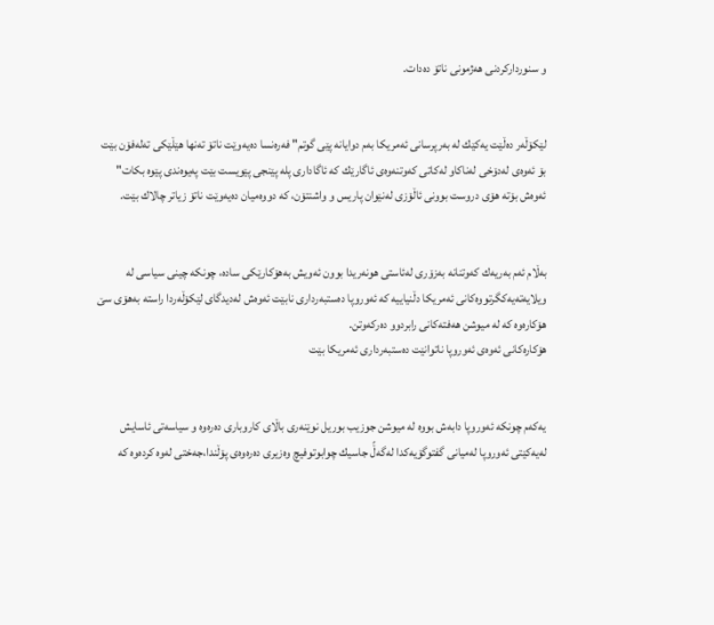و سنورداركردنی هه‌ژمونی ناتۆ ده‌دات.


لێكۆڵه‌ر ده‌ڵێت یه‌كێك له‌ به‌رپرسانی ئه‌مریكا به‌م دوایانه‌ پێی گوتم" فه‌ره‌نسا ده‌یه‌وێت ناتۆ ته‌نها هێڵێكی ته‌له‌فۆن بێت بۆ ئه‌وه‌ی له‌دۆخی له‌ناكاو له‌كاتی كه‌وتنه‌وه‌ی ئاگارێك كه‌ ئاگاداری پله‌ پێنجی پێویست بێت په‌یوه‌ندی پێوه‌ بكات" ئه‌وه‌ش بۆته‌ هۆی دروست بوونی ئاڵۆزی له‌نێوان پاریس و واشنتۆن، كه‌ دووه‌میان ده‌یه‌وێت ناتۆ زیاتر چالاك بێت.


به‌ڵام ئه‌م به‌ریه‌ك كه‌وتنانه‌ به‌زۆری له‌ئاستی هونه‌ریدا بوون ئه‌ویش به‌هۆكارێكی ساده‌، چونكه‌ چینی سیاسی له‌ ویلایه‌ته‌یه‌كگرتووه‌كانی ئه‌مریكا دڵنیاییه‌ كه‌ ئه‌وروپا ده‌ستبه‌رداری نابێت ئه‌وه‌ش له‌دیدگای لێكۆڵه‌ردا راسته‌ به‌هۆی سێ هۆكاره‌وه‌ كه‌ له‌ میوشن هه‌فته‌كانی رابردوو ده‌ركه‌وتن.
هۆكاره‌كانی ئه‌وه‌ی ئه‌وروپا ناتوانێت ده‌ستبه‌رداری ئه‌مریكا بێت


یه‌كه‌م چونكه‌ ئه‌وروپا دابه‌ش بووه‌ له‌ میوشن جوزیب بوریل نوێنه‌ری باڵای كاروباری ده‌ره‌وه‌ و سیاسه‌تی ئاسایش له‌یه‌كێتی ئه‌وروپا له‌میانی گفتوگۆیه‌كدا له‌گه‌ڵً جاسیك چوابوتوفیچ وه‌زیری ده‌ره‌وه‌ی پۆڵندا،جه‌ختی له‌وه‌ كرده‌وه‌ كه‌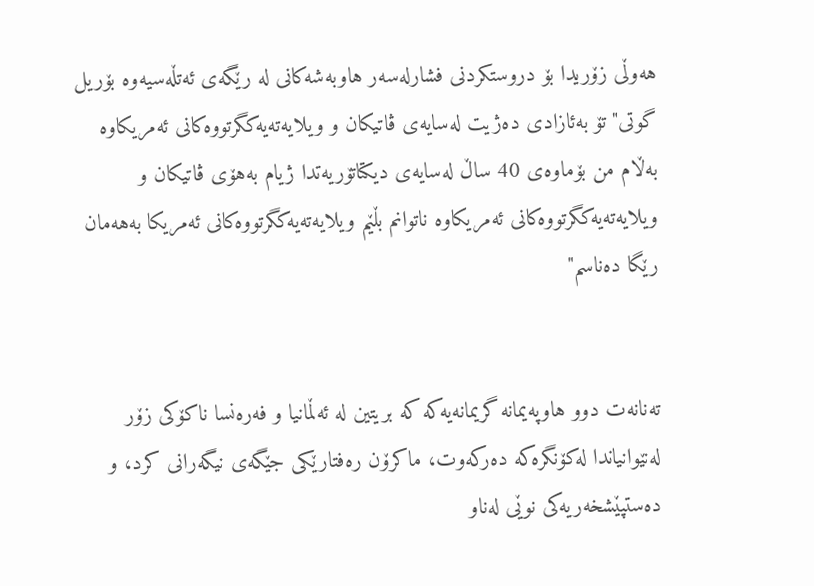هه‌وڵی زۆریدا بۆ دروستكردنی فشارله‌سه‌ر هاوبه‌شه‌كانی له‌ رێگه‌ی ئه‌تڵه‌سیه‌وه‌ بۆریل گوتی" تۆ به‌ئازادی ده‌ژیت له‌سایه‌ی ڤاتیكان و ویلایه‌ته‌یه‌كگرتووه‌كانی ئه‌مریكاوه‌ به‌ڵام من بۆماوه‌ی 40 ساڵ له‌سایه‌ی دیكتاتۆریه‌تدا ژیام به‌هۆی ڤاتیكان و ویلایه‌ته‌یه‌كگرتووه‌كانی ئه‌مریكاوه‌ ناتوانم بڵێم ویلایه‌ته‌یه‌كگرتووه‌كانی ئه‌مریكا به‌هه‌مان رێگا ده‌ناسم"


ته‌نانه‌ت دوو هاوپه‌یمانه‌ گریمانه‌یه‌كه‌ كه‌ بریتین له‌ ئه‌ڵمانیا و فه‌ره‌نسا ناكۆكی زۆر له‌نێوانیاندا له‌كۆنگره‌كه‌ ده‌ركه‌وت، ماكرۆن ره‌فتارێكی جێگه‌ی نیگه‌رانی كرد، و ده‌ستپێشخه‌ریه‌كی نوێی له‌ناو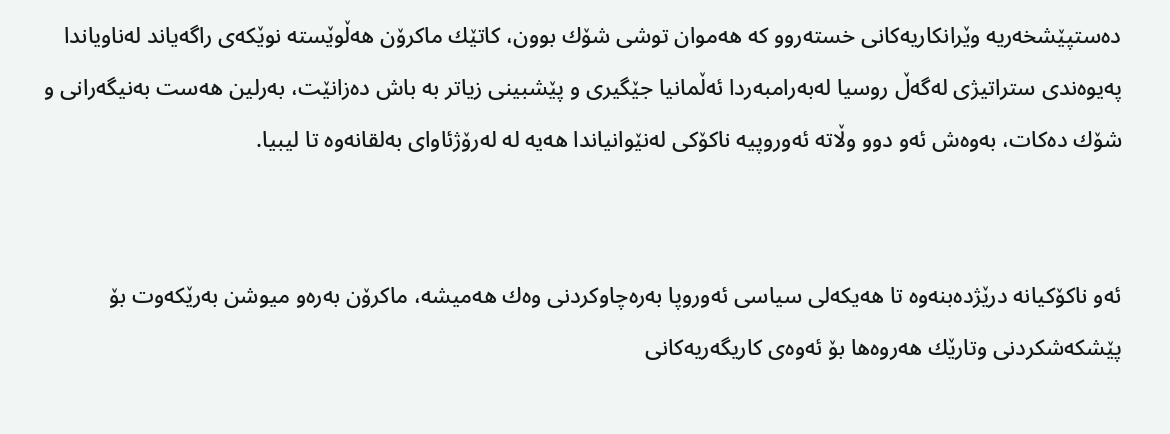ده‌ستپێشخه‌ریه‌ وێرانكاریه‌كانی خسته‌روو كه‌ هه‌موان توشی شۆك بوون، كاتێك ماكرۆن هه‌ڵوێسته‌ نوێكه‌ی راگه‌یاند له‌ناویاندا په‌یوه‌ندی ستراتیژی له‌گه‌ڵ روسیا له‌به‌رامبه‌ردا ئه‌ڵمانیا جێگیری و پێشبینی زیاتر به‌ باش ده‌زانێت، به‌رلین هه‌ست به‌نیگه‌رانی و شۆك ده‌كات، به‌وه‌ش ئه‌و دوو وڵاته‌ ئه‌وروپیه‌ ناكۆكی له‌نێوانیاندا هه‌یه‌ له‌ له‌رۆژئاوای به‌لقانه‌وه‌ تا لیبیا.


ئه‌و ناكۆكیانه‌ درێژده‌بنه‌وه‌ تا هه‌یكه‌لی سیاسی ئه‌وروپا به‌ره‌چاوكردنی وه‌ك هه‌میشه‌، ماكرۆن به‌ره‌و میوشن به‌رێكه‌وت بۆ پێشكه‌شكردنی وتارێك هه‌روه‌ها بۆ ئه‌وه‌ی كاریگه‌ریه‌كانی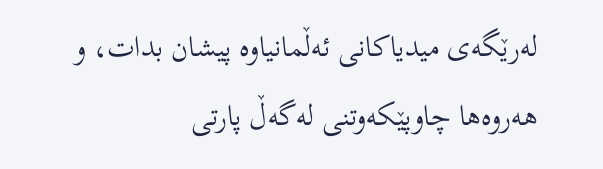له‌رێگه‌ی میدیاكانی ئه‌ڵمانیاوه‌ پیشان بدات، و هه‌روه‌ها چاوپێكه‌وتنی له‌گه‌ڵ پارتی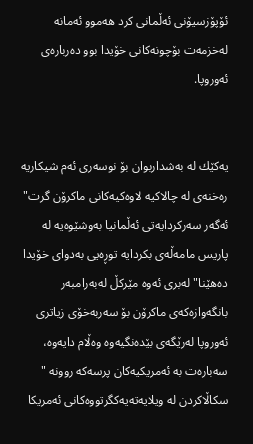ئۆپۆزسیۆنی ئه‌ڵمانی كرد هه‌موو ئه‌مانه‌ له‌خزمه‌ت بۆچونه‌كانی خۆیدا بوو ده‌رباره‌ی ئه‌وروپا.


یه‌كێك له‌ به‌شداربوان بۆ نوسه‌ری ئه‌م شیكاریه‌ ره‌خنه‌ی له‌ چالاكیه‌ لاوه‌كیه‌كانی ماكرۆن گرت" ئه‌گه‌ر سه‌ركردایه‌تی ئه‌ڵمانیا به‌وشێوه‌یه‌ له‌ پاریس مامه‌ڵه‌ی بكردایه‌ توڕه‌یی به‌دوای خۆیدا ده‌هێنا" له‌بری ئه‌وه‌ مێركڵ له‌به‌رامبه‌ر بانگه‌وازه‌كه‌ی ماكرۆن بۆ سه‌ربه‌خۆی زیاتری ئه‌وروپا له‌رێگه‌ی بێده‌نگیه‌وه‌ وه‌ڵام دایه‌وه‌، سه‌باره‌ت به‌ ئه‌مریكیه‌كان پرسه‌كه‌ روونه‌ " سكاڵاكردن له‌ ویلایه‌ته‌یه‌كگرتووه‌كانی ئه‌مریكا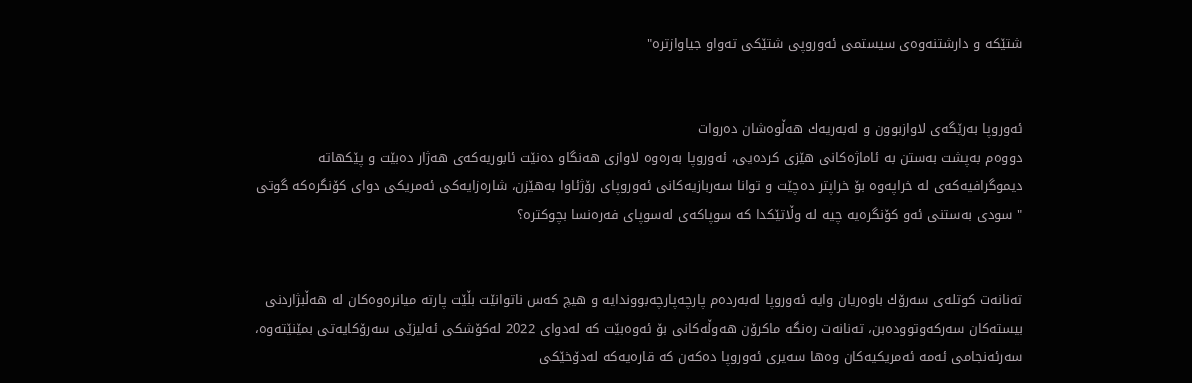شتێكه‌ و دارشتنه‌وه‌ی سیستمی ئه‌وروپی شتێكی ته‌واو جیاوازتره‌"


ئه‌وروپا به‌رێگه‌ی لاوازبوون و له‌به‌ریه‌ك هه‌ڵوه‌شان ده‌روات
دووه‌م به‌پشت به‌ستن به‌ ئاماژه‌كانی هێزی كرده‌یی، ئه‌وروپا به‌ره‌وه‌ لاوازی هه‌نگاو ده‌نێت ئابوریه‌كه‌ی هه‌ژار ده‌بێت و پێكهاته‌ دیموگرافیه‌كه‌ی له‌ خراپه‌وه‌ بۆ خراپتر ده‌چێت و توانا سه‌ربازیه‌كانی ئه‌وروپای رۆژئاوا به‌هێزن، شاره‌زایه‌كی ئه‌مریكی دوای كۆنگره‌كه‌ گوتی " سودی به‌ستنی ئه‌و كۆنگره‌یه‌ چیه‌ له‌ وڵاتێكدا كه‌ سوپاكه‌ی له‌سوپای فه‌ره‌نسا بچوكتره‌؟


ته‌نانه‌ت كوتله‌ی سه‌رۆك باوه‌ریان وایه‌ ئه‌وروپا له‌به‌رده‌م پارچه‌پارچه‌بووندایه‌ و هیچ كه‌س ناتوانێت بڵێت پارته‌ میانره‌وه‌كان له‌ هه‌ڵبژاردنی بیسته‌كان سه‌ركه‌وتووده‌بن، ته‌نانه‌ت ره‌نگه‌ ماكرۆن هه‌وڵه‌كانی بۆ ئه‌وه‌بێت كه‌ له‌دوای 2022 له‌كۆشكی ئه‌لیزێی سه‌رۆكایه‌تی بمێنێته‌وه‌، سه‌رئه‌نجامی ئه‌مه‌ ئه‌مریكیه‌كان وه‌ها سه‌یری ئه‌وروپا ده‌كه‌ن كه‌ قاره‌یه‌كه‌ له‌دۆخێكی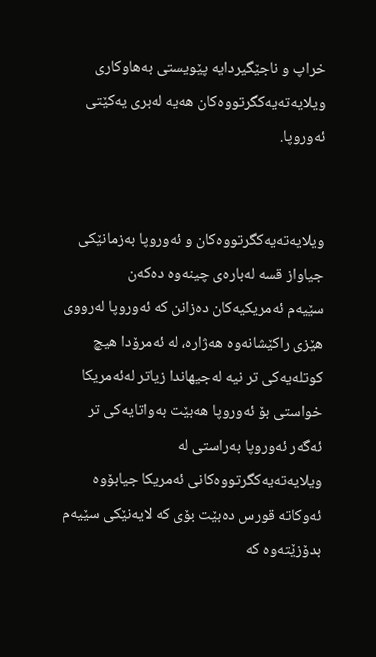خراپ و ناجێگیردایه‌ پێویستی به‌هاوكاری ویلایه‌ته‌یه‌كگرتووه‌كان هه‌یه‌ له‌بری یه‌كێتی ئه‌وروپا.


ویلایه‌ته‌یه‌كگرتووه‌كان و ئه‌وروپا به‌زمانێكی جیاواز قسه‌ له‌باره‌ی چینه‌وه‌ ده‌كه‌ن
سێیه‌م ئه‌مریكیه‌كان ده‌زانن كه‌ ئه‌وروپا له‌رووی هێزی راكێشانه‌وه‌ هه‌ژاره‌، له‌ ئه‌مرۆدا هیچ كوتله‌یه‌كی تر نیه‌ له‌جیهاندا زیاتر له‌ئه‌مریكا خواستی بۆ ئه‌وروپا هه‌بێت به‌واتایه‌كی تر ئه‌گه‌ر ئه‌وروپا به‌راستی له‌ ویلایه‌ته‌یه‌كگرتووه‌كانی ئه‌مریكا جیابۆوه‌ ئه‌وكاته‌ قورس ده‌بێت بۆی كه‌ لایه‌نێكی سێیه‌م بدۆزێته‌وه‌ كه‌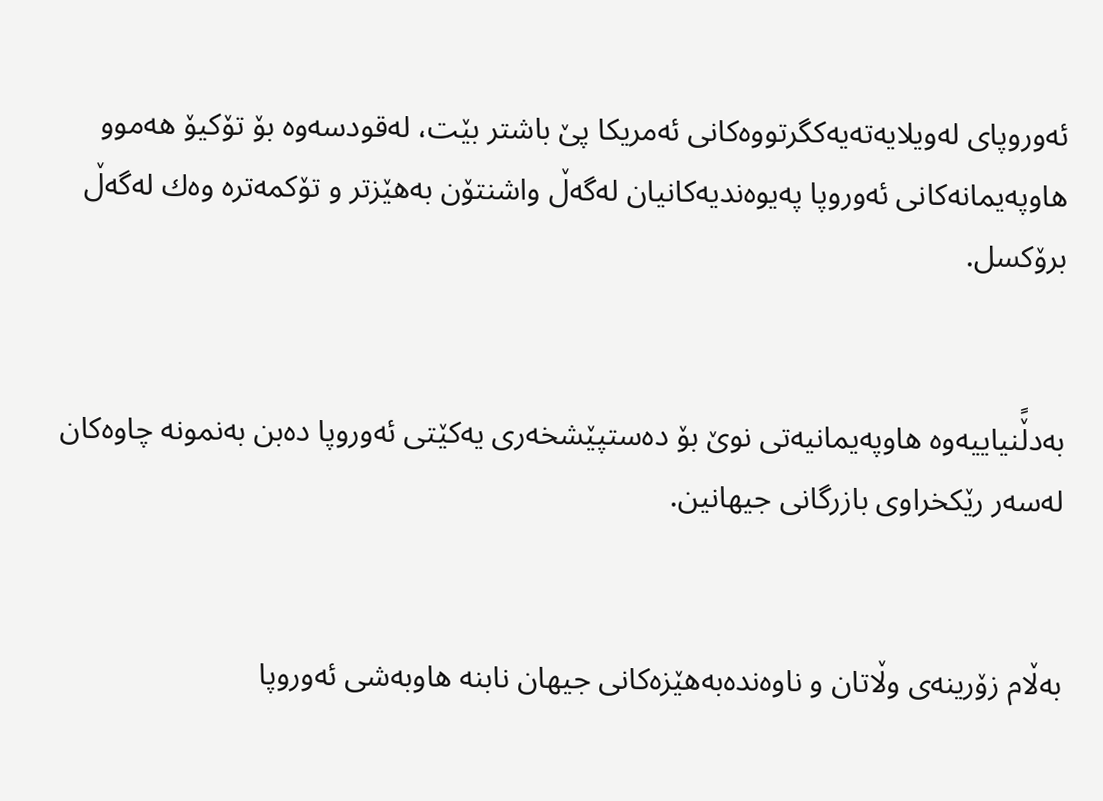ئه‌وروپای له‌ویلایه‌ته‌یه‌كگرتووه‌كانی ئه‌مریكا پێ باشتر بێت، له‌قودسه‌وه‌ بۆ تۆكیۆ هه‌موو هاوپه‌یمانه‌كانی ئه‌وروپا په‌یوه‌ندیه‌كانیان له‌گه‌ڵ واشنتۆن به‌هێزتر و تۆكمه‌تره‌ وه‌ك له‌گه‌ڵ برۆكسل.


به‌دڵًنیاییه‌وه‌ هاوپه‌یمانیه‌تی نوێ بۆ ده‌ستپێشخه‌ری یه‌كێتی ئه‌وروپا ده‌بن به‌نمونه‌ چاوه‌كان له‌سه‌ر رێكخراوی بازرگانی جیهانین.


به‌ڵام زۆرینه‌ی وڵاتان و ناوه‌نده‌به‌هێزه‌كانی جیهان نابنه‌ هاوبه‌شی ئه‌وروپا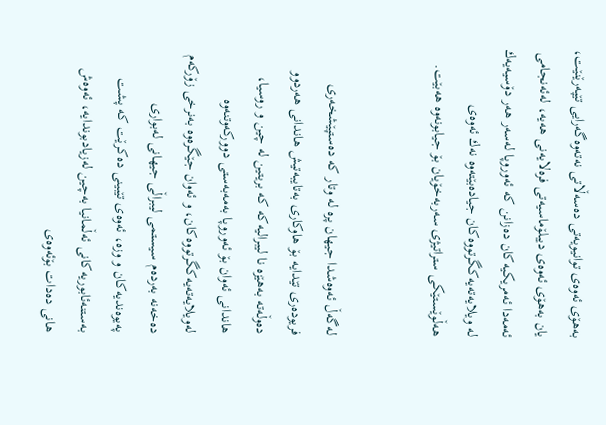به‌هۆی ئه‌وه‌ی توانیویه‌تی ده‌سه‌ڵاتی نه‌ته‌وه‌گه‌رایی تێپه‌رێنێت، یان به‌هۆی ئه‌وه‌ی دیبلۆماسیه‌تی فره‌لایه‌نی هه‌یه‌، له‌ئه‌نجامی ئه‌مه‌دا ئه‌مریكیه‌كان ده‌زانن كه‌ ئه‌وروپا له‌سه‌ر هه‌ر دۆسیه‌یه‌ك له‌ ویلایه‌ته‌یه‌كگرتووه‌كان جیاده‌بێته‌وه‌ نه‌ك ئه‌وه‌ی هه‌ڵوێستێكی ستراتیژی سه‌ربه‌خۆیان بۆ جیابونه‌وه‌ هه‌بێت.


له‌گه‌ڵ ئه‌وه‌شدا جیهان پره‌ له‌ وتار كه‌ ده‌ستپێشخه‌ری فریوده‌ری تێدایه‌ بۆ هاوكاری به‌تایبه‌تیش هاندانی هه‌ردوو ده‌وڵه‌ته‌ به‌هێزه‌ نا لیبرالیه‌كه‌ كه‌ بریتین له‌ چین و روسیا، هاندانی ئه‌وان بۆ ئه‌وروپا به‌مه‌به‌ستی دووركه‌وتنه‌وه‌ له‌ویلایه‌ته‌یه‌كگرتووه‌كان، و ئه‌وان جێگره‌وه‌ به‌نرخی زۆركه‌م ده‌خه‌نه‌ به‌رده‌م سیستمی لیبراڵی جیهانی له‌بواری په‌یوه‌ندیه‌كان و وزه‌، ئه‌وه‌ی تێبینی ده‌كرێت كه‌ پشت به‌ستنه‌ئابوریه‌كانی ئه‌ڵمانیا به‌چین له‌زیادبوندایه‌، ئه‌وه‌ش هانی ده‌دات بۆئه‌وه‌ی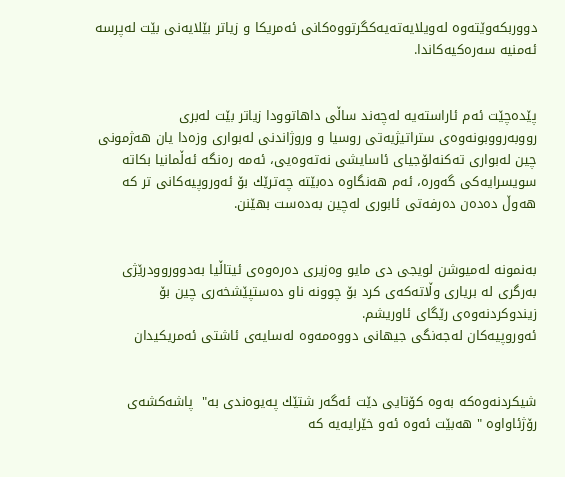دووربكه‌وێته‌وه‌ له‌ویلایه‌ته‌یه‌كگرتووه‌كانی ئه‌مریكا و زیاتر بێلایه‌نی بێت له‌پرسه‌ ئه‌منیه‌ سه‌ره‌كیه‌كاندا.


پێده‌چێت ئه‌م ئاراسته‌یه‌ له‌چه‌ند ساڵی داهاتوودا زیاتر بێت له‌بری رووبه‌رووبونه‌وه‌ی ستراتیژیه‌تی روسیا و وروژاندنی له‌بواری وزه‌دا یان هه‌ژمونی چین له‌بواری ته‌كنه‌لۆجیای ئاسایشی نه‌ته‌وه‌یی، ئه‌مه‌ ره‌نگه‌ ئه‌ڵمانیا بكاته‌ سویسرایه‌كی گه‌وره‌، ئه‌م هه‌نگاوه‌ ده‌بێته‌ چه‌ترێك بۆ ئه‌وروپیه‌كانی تر كه‌ هه‌وڵ ده‌ده‌ن ده‌رفه‌تی ئابوری له‌چین به‌ده‌ست بهێنن.


به‌نمونه‌ له‌میوشن لویجی دی مایو وه‌زیری ده‌ره‌وه‌ی ئیتاڵیا به‌دووروودرێژی به‌رگری له‌ بریاری وڵاته‌كه‌ی كرد بۆ چوونه‌ ناو ده‌ستپێشخه‌ری چین بۆ زیندوكردنه‌وه‌ی رێگای ئاوریشم.
ئه‌وروپیه‌كان له‌جه‌نگی جیهانی دووه‌مه‌وه‌ له‌سایه‌ی ئاشتی ئه‌مریكیدان


شیكردنه‌وه‌كه‌ به‌وه‌ كۆتایی دێت ئه‌گه‌ر شتێك په‌یوه‌ندی به‌"  پاشه‌كشه‌ی رۆژئاواوه‌ " هه‌بێت ئه‌وه‌ ئه‌و خێرایه‌یه‌ كه‌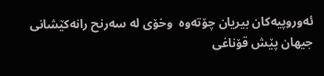ئه‌وروپیه‌كان بیریان چۆته‌وه‌  وخۆی له‌ سه‌رنح رانه‌كێشانی جیهان پێش قۆناغی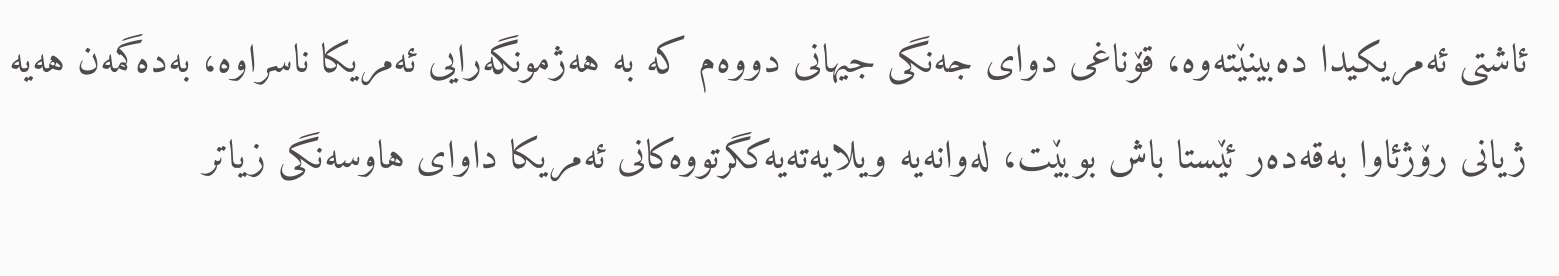ئاشتی ئه‌مریكیدا ده‌بینێته‌وه‌، قۆناغی دوای جه‌نگی جیهانی دووه‌م كه‌ به‌ هه‌ژمونگه‌رایی ئه‌مریكا ناسراوه‌، به‌ده‌گمه‌ن هه‌یه‌ ژیانی رۆژئاوا به‌قه‌ده‌ر ئێستا باش بوبێت، له‌وانه‌یه‌ ویلایه‌ته‌یه‌كگرتووه‌كانی ئه‌مریكا داوای هاوسه‌نگی زیاتر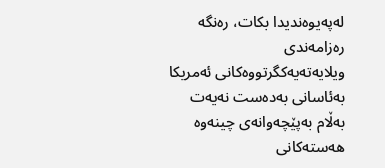له‌په‌یوه‌ندیدا بكات، ره‌نگه‌ ره‌زامه‌ندی ویلایه‌ته‌یه‌كگرتووه‌كانی ئه‌مریكا به‌ئاسانی به‌ده‌ست نه‌یه‌ت به‌ڵام به‌پێچه‌وانه‌ی چینه‌وه‌ هه‌سته‌كانی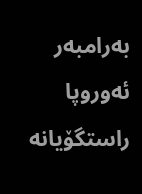به‌رامبه‌ر ئه‌وروپا راستگۆیانه‌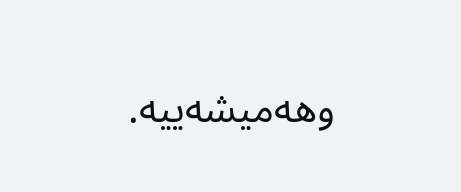وهه‌میشه‌ییه‌.